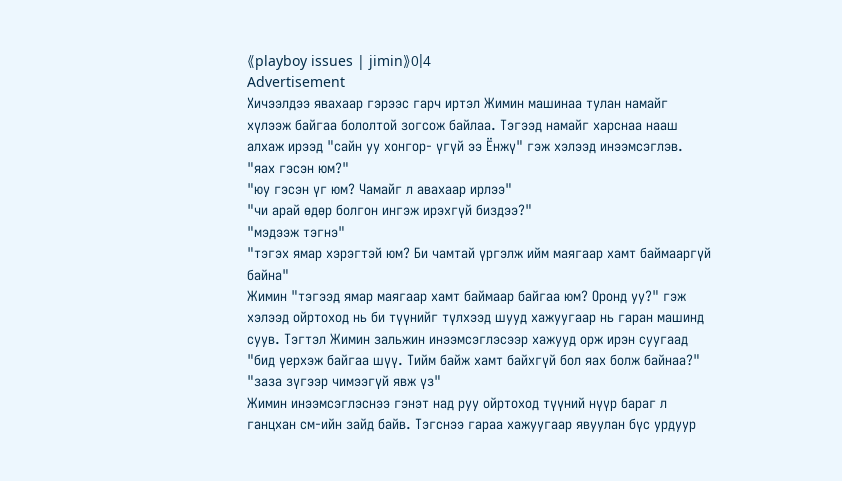《playboy issues | jimin》0|4
Advertisement
Хичээлдээ явахаар гэрээс гарч иртэл Жимин машинаа тулан намайг хүлээж байгаа бололтой зогсож байлаа. Тэгээд намайг харснаа нааш алхаж ирээд "сайн уу хонгор- үгүй ээ Ёнжү" гэж хэлээд инээмсэглэв.
"яах гэсэн юм?"
"юу гэсэн үг юм? Чамайг л авахаар ирлээ"
"чи арай өдөр болгон ингэж ирэхгүй биздээ?"
"мэдээж тэгнэ"
"тэгэх ямар хэрэгтэй юм? Би чамтай үргэлж ийм маягаар хамт баймааргүй байна"
Жимин "тэгээд ямар маягаар хамт баймаар байгаа юм? Оронд уу?" гэж хэлээд ойртоход нь би түүнийг түлхээд шууд хажуугаар нь гаран машинд суув. Тэгтэл Жимин зальжин инээмсэглэсээр хажууд орж ирэн суугаад "бид үерхэж байгаа шүү. Тийм байж хамт байхгүй бол яах болж байнаа?"
"заза зүгээр чимээгүй явж үз"
Жимин инээмсэглэснээ гэнэт над руу ойртоход түүний нүүр бараг л ганцхан см-ийн зайд байв. Тэгснээ гараа хажуугаар явуулан бүс урдуур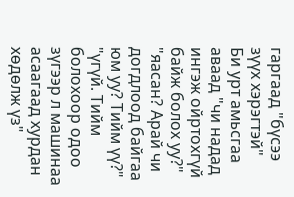гаргаад "бүсээ зүүх хэрэгтэй"
Би урт амьсгаа аваад "чи надад ингэж ойртохгүй байж болох уу?"
"яасан? Арай чи догдлоод байгаа юм уу? Тийм үү?"
"үгүй. Тийм болохоор одоо зүгээр л машинаа асаагаад хурдан хөдөлж үз"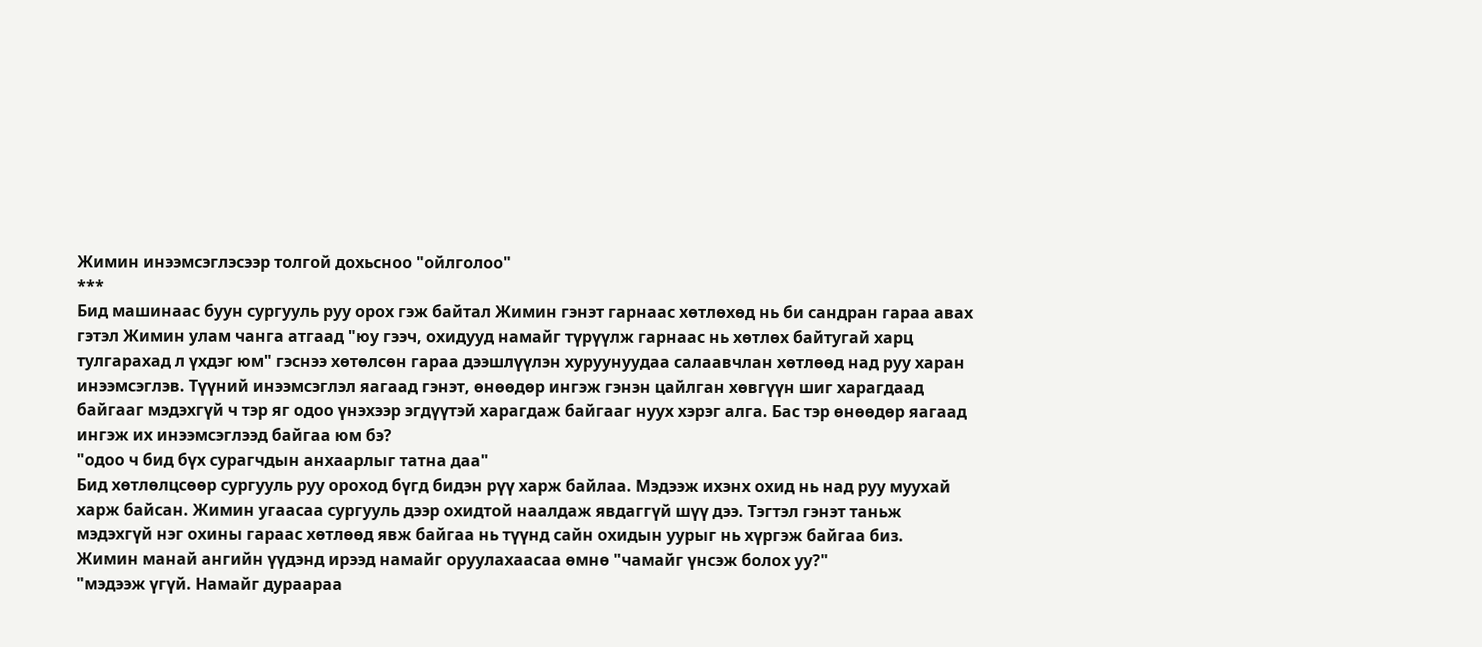Жимин инээмсэглэсээр толгой дохьсноо "ойлголоо"
***
Бид машинаас буун сургууль руу орох гэж байтал Жимин гэнэт гарнаас хөтлөхөд нь би сандран гараа авах гэтэл Жимин улам чанга атгаад "юу гээч, охидууд намайг түрүүлж гарнаас нь хөтлөх байтугай харц тулгарахад л үхдэг юм" гэснээ хөтөлсөн гараа дээшлүүлэн хуруунуудаа салаавчлан хөтлөөд над руу харан инээмсэглэв. Түүний инээмсэглэл яагаад гэнэт, өнөөдөр ингэж гэнэн цайлган хөвгүүн шиг харагдаад байгааг мэдэхгүй ч тэр яг одоо үнэхээр эгдүүтэй харагдаж байгааг нуух хэрэг алга. Бас тэр өнөөдөр яагаад ингэж их инээмсэглээд байгаа юм бэ?
"одоо ч бид бүх сурагчдын анхаарлыг татна даа"
Бид хөтлөлцсөөр сургууль руу ороход бүгд бидэн рүү харж байлаа. Мэдээж ихэнх охид нь над руу муухай харж байсан. Жимин угаасаа сургууль дээр охидтой наалдаж явдаггүй шүү дээ. Тэгтэл гэнэт таньж мэдэхгүй нэг охины гараас хөтлөөд явж байгаа нь түүнд сайн охидын уурыг нь хүргэж байгаа биз.
Жимин манай ангийн үүдэнд ирээд намайг оруулахаасаа өмнө "чамайг үнсэж болох уу?"
"мэдээж үгүй. Намайг дураараа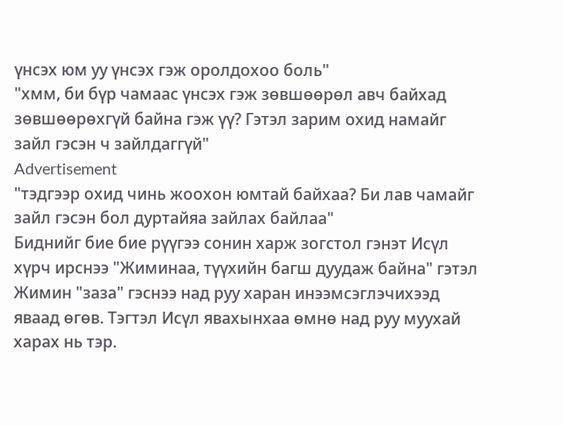үнсэх юм уу үнсэх гэж оролдохоо боль"
"хмм, би бүр чамаас үнсэх гэж зөвшөөрөл авч байхад зөвшөөрөхгүй байна гэж үү? Гэтэл зарим охид намайг зайл гэсэн ч зайлдаггүй"
Advertisement
"тэдгээр охид чинь жоохон юмтай байхаа? Би лав чамайг зайл гэсэн бол дуртайяа зайлах байлаа"
Биднийг бие бие рүүгээ сонин харж зогстол гэнэт Исүл хүрч ирснээ "Жиминаа, түүхийн багш дуудаж байна" гэтэл Жимин "заза" гэснээ над руу харан инээмсэглэчихээд яваад өгөв. Тэгтэл Исүл явахынхаа өмнө над руу муухай харах нь тэр.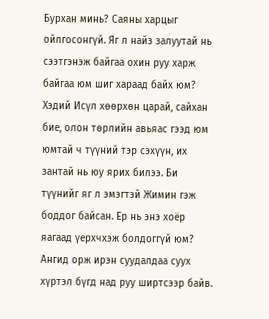Бурхан минь? Саяны харцыг ойлгосонгүй. Яг л найз залуутай нь сээтгэнэж байгаа охин руу харж байгаа юм шиг хараад байх юм? Хэдий Исүл хөөрхөн царай, сайхан бие, олон төрлийн авьяас гээд юм юмтай ч түүний тэр сэхүүн, их зантай нь юу ярих билээ. Би түүнийг яг л эмэгтэй Жимин гэж боддог байсан. Ер нь энэ хоёр яагаад үерхчхэж болдоггүй юм?
Ангид орж ирэн суудалдаа суух хүртэл бүгд над руу ширтсээр байв.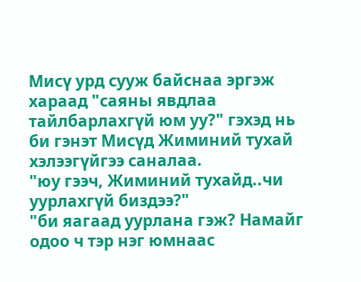Мисү урд сууж байснаа эргэж хараад "саяны явдлаа тайлбарлахгүй юм уу?" гэхэд нь би гэнэт Мисүд Жиминий тухай хэлээгүйгээ саналаа.
"юу гээч, Жиминий тухайд..чи уурлахгүй биздээ?"
"би яагаад уурлана гэж? Намайг одоо ч тэр нэг юмнаас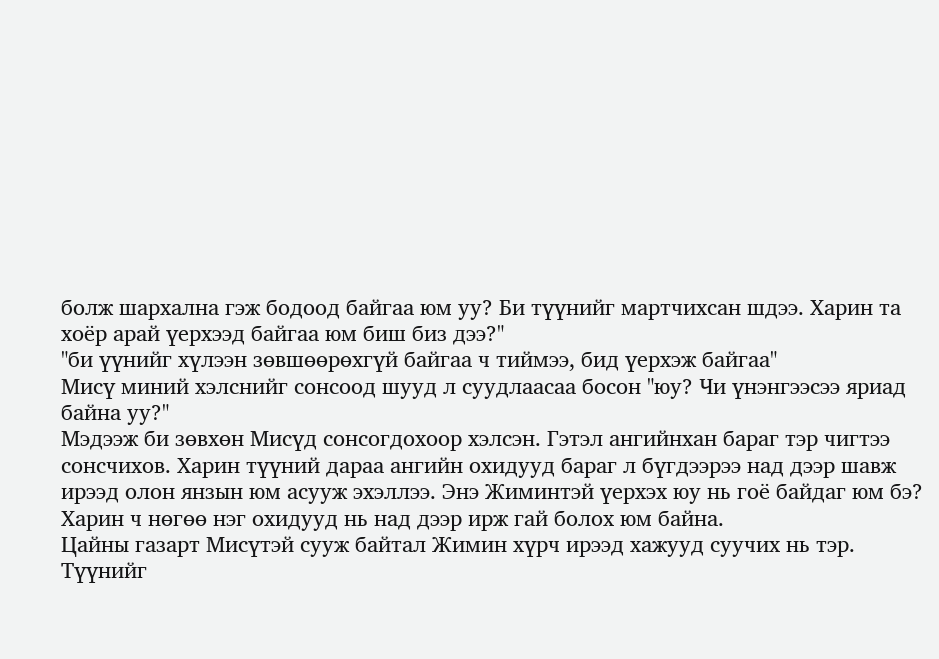болж шархална гэж бодоод байгаа юм уу? Би түүнийг мартчихсан шдээ. Харин та хоёр арай үерхээд байгаа юм биш биз дээ?"
"би үүнийг хүлээн зөвшөөрөхгүй байгаа ч тиймээ, бид үерхэж байгаа"
Мисү миний хэлснийг сонсоод шууд л суудлаасаа босон "юу? Чи үнэнгээсээ яриад байна уу?"
Мэдээж би зөвхөн Мисүд сонсогдохоор хэлсэн. Гэтэл ангийнхан бараг тэр чигтээ сонсчихов. Харин түүний дараа ангийн охидууд бараг л бүгдээрээ над дээр шавж ирээд олон янзын юм асууж эхэллээ. Энэ Жиминтэй үерхэх юу нь гоё байдаг юм бэ? Харин ч нөгөө нэг охидууд нь над дээр ирж гай болох юм байна.
Цайны газарт Мисүтэй сууж байтал Жимин хүрч ирээд хажууд суучих нь тэр. Түүнийг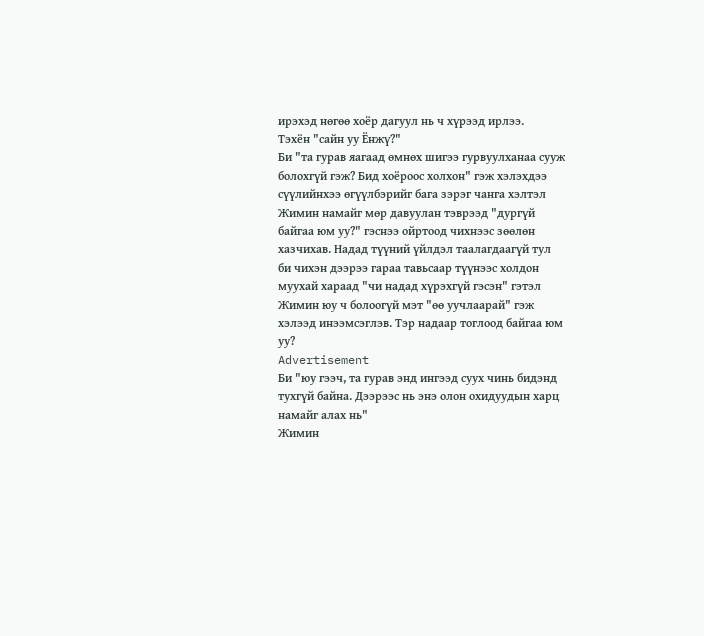ирэхэд нөгөө хоёр дагуул нь ч хүрээд ирлээ.
Тэхён "сайн уу Ёнжү?"
Би "та гурав яагаад өмнөх шигээ гурвуулханаа сууж болохгүй гэж? Бид хоёроос холхон" гэж хэлэхдээ сүүлийнхээ өгүүлбэрийг бага зэрэг чанга хэлтэл Жимин намайг мөр давуулан тэврээд "дургүй байгаа юм уу?" гэснээ ойртоод чихнээс зөөлөн хазчихав. Надад түүний үйлдэл таалагдаагүй тул би чихэн дээрээ гараа тавьсаар түүнээс холдон муухай хараад "чи надад хүрэхгүй гэсэн" гэтэл Жимин юу ч болоогүй мэт "өө уучлаарай" гэж хэлээд инээмсэглэв. Тэр надаар тоглоод байгаа юм уу?
Advertisement
Би "юу гээч, та гурав энд ингээд суух чинь бидэнд тухгүй байна. Дээрээс нь энэ олон охидуудын харц намайг алах нь"
Жимин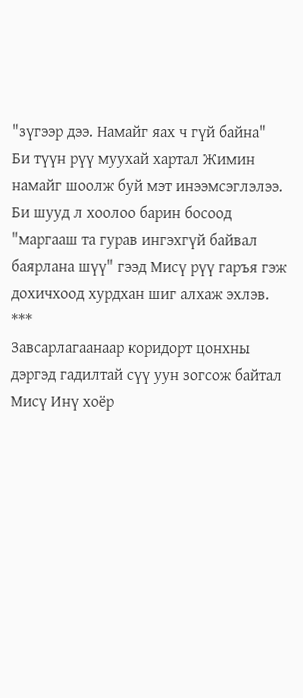"зүгээр дээ. Намайг яах ч гүй байна"
Би түүн рүү муухай хартал Жимин намайг шоолж буй мэт инээмсэглэлээ.
Би шууд л хоолоо барин босоод "маргааш та гурав ингэхгүй байвал баярлана шүү" гээд Мисү рүү гаръя гэж дохичхоод хурдхан шиг алхаж эхлэв.
***
Завсарлагаанаар коридорт цонхны дэргэд гадилтай сүү уун зогсож байтал Мисү Инү хоёр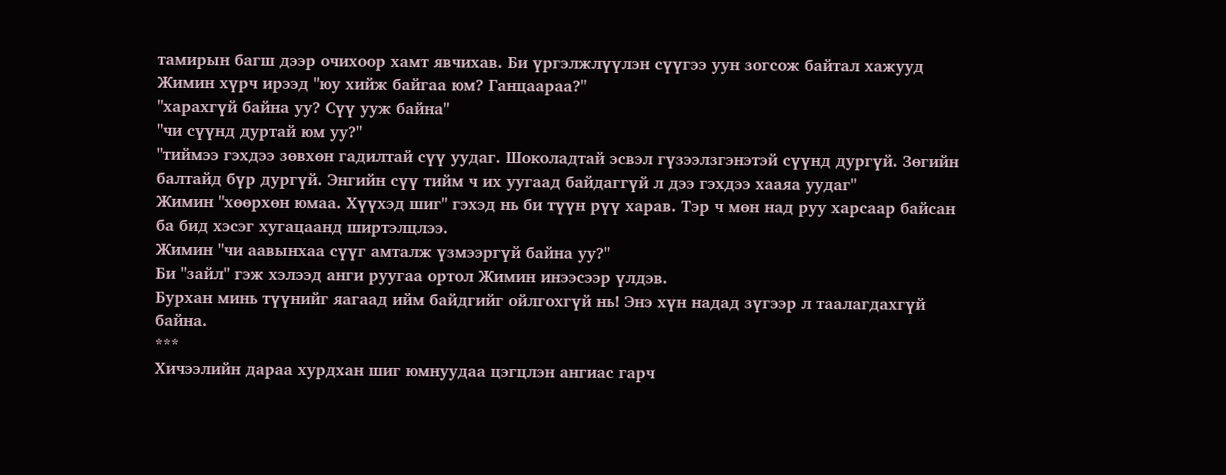тамирын багш дээр очихоор хамт явчихав. Би үргэлжлүүлэн сүүгээ уун зогсож байтал хажууд Жимин хүрч ирээд "юу хийж байгаа юм? Ганцаараа?"
"харахгүй байна уу? Сүү ууж байна"
"чи сүүнд дуртай юм уу?"
"тиймээ гэхдээ зөвхөн гадилтай сүү уудаг. Шоколадтай эсвэл гүзээлзгэнэтэй сүүнд дургүй. Зөгийн балтайд бүр дургүй. Энгийн сүү тийм ч их уугаад байдаггүй л дээ гэхдээ хааяа уудаг"
Жимин "хөөрхөн юмаа. Хүүхэд шиг" гэхэд нь би түүн рүү харав. Тэр ч мөн над руу харсаар байсан ба бид хэсэг хугацаанд ширтэлцлээ.
Жимин "чи аавынхаа сүүг амталж үзмээргүй байна уу?"
Би "зайл" гэж хэлээд анги руугаа ортол Жимин инээсээр үлдэв.
Бурхан минь түүнийг яагаад ийм байдгийг ойлгохгүй нь! Энэ хүн надад зүгээр л таалагдахгүй байна.
***
Хичээлийн дараа хурдхан шиг юмнуудаа цэгцлэн ангиас гарч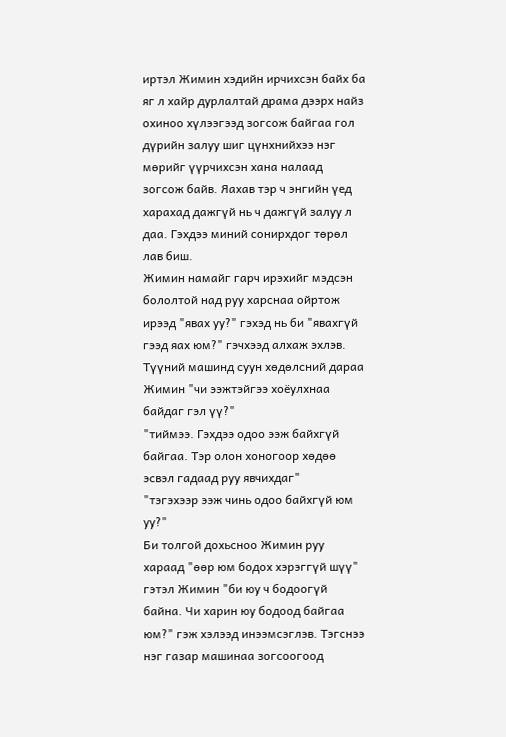иртэл Жимин хэдийн ирчихсэн байх ба яг л хайр дурлалтай драма дээрх найз охиноо хүлээгээд зогсож байгаа гол дүрийн залуу шиг цүнхнийхээ нэг мөрийг үүрчихсэн хана налаад зогсож байв. Яахав тэр ч энгийн үед харахад дажгүй нь ч дажгүй залуу л даа. Гэхдээ миний сонирхдог төрөл лав биш.
Жимин намайг гарч ирэхийг мэдсэн бололтой над руу харснаа ойртож ирээд "явах уу?" гэхэд нь би "явахгүй гээд яах юм?" гэчхээд алхаж эхлэв.
Түүний машинд суун хөдөлсний дараа Жимин "чи ээжтэйгээ хоёулхнаа байдаг гэл үү?"
"тиймээ. Гэхдээ одоо ээж байхгүй байгаа. Тэр олон хоногоор хөдөө эсвэл гадаад руу явчихдаг"
"тэгэхээр ээж чинь одоо байхгүй юм уу?"
Би толгой дохьсноо Жимин руу хараад "өөр юм бодох хэрэггүй шүү" гэтэл Жимин "би юу ч бодоогүй байна. Чи харин юу бодоод байгаа юм?" гэж хэлээд инээмсэглэв. Тэгснээ нэг газар машинаа зогсоогоод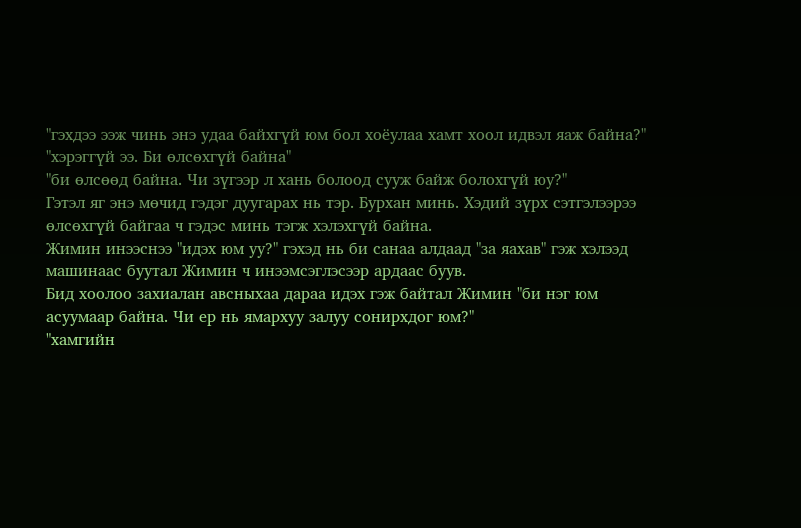"гэхдээ ээж чинь энэ удаа байхгүй юм бол хоёулаа хамт хоол идвэл яаж байна?"
"хэрэггүй ээ. Би өлсөхгүй байна"
"би өлсөөд байна. Чи зүгээр л хань болоод сууж байж болохгүй юу?"
Гэтэл яг энэ мөчид гэдэг дуугарах нь тэр. Бурхан минь. Хэдий зүрх сэтгэлээрээ өлсөхгүй байгаа ч гэдэс минь тэгж хэлэхгүй байна.
Жимин инээснээ "идэх юм уу?" гэхэд нь би санаа алдаад "за яахав" гэж хэлээд машинаас буутал Жимин ч инээмсэглэсээр ардаас буув.
Бид хоолоо захиалан авсныхаа дараа идэх гэж байтал Жимин "би нэг юм асуумаар байна. Чи ер нь ямархуу залуу сонирхдог юм?"
"хамгийн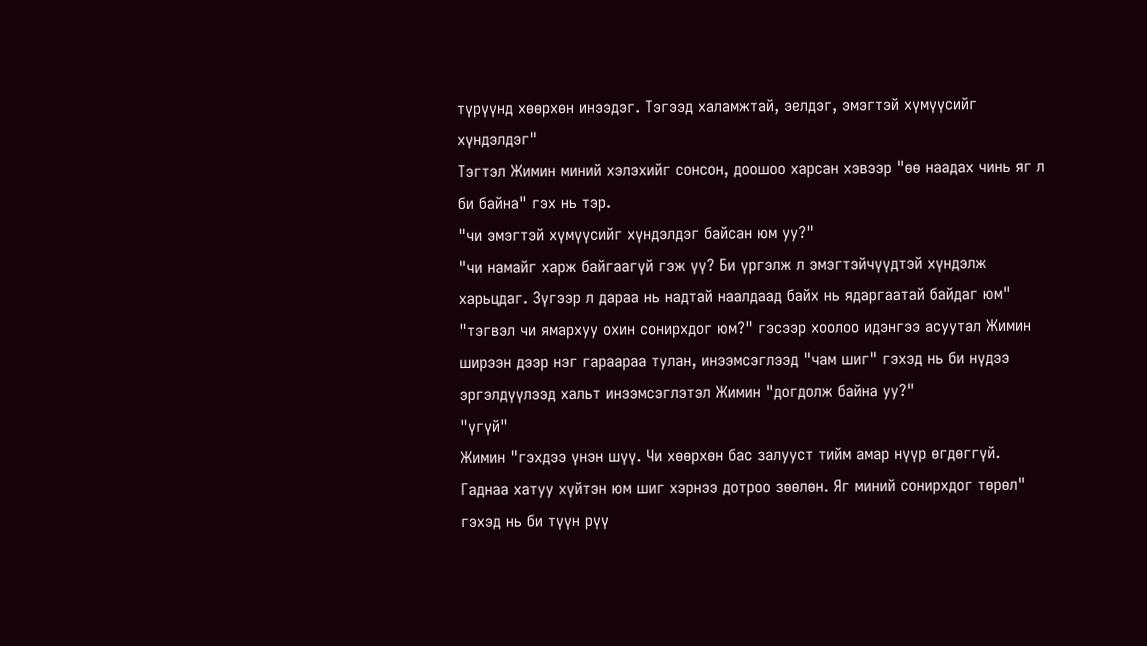түрүүнд хөөрхөн инээдэг. Тэгээд халамжтай, эелдэг, эмэгтэй хүмүүсийг хүндэлдэг"
Тэгтэл Жимин миний хэлэхийг сонсон, доошоо харсан хэвээр "өө наадах чинь яг л би байна" гэх нь тэр.
"чи эмэгтэй хүмүүсийг хүндэлдэг байсан юм уу?"
"чи намайг харж байгаагүй гэж үү? Би үргэлж л эмэгтэйчүүдтэй хүндэлж харьцдаг. Зүгээр л дараа нь надтай наалдаад байх нь ядаргаатай байдаг юм"
"тэгвэл чи ямархуу охин сонирхдог юм?" гэсээр хоолоо идэнгээ асуутал Жимин ширээн дээр нэг гараараа тулан, инээмсэглээд "чам шиг" гэхэд нь би нүдээ эргэлдүүлээд хальт инээмсэглэтэл Жимин "догдолж байна уу?"
"үгүй"
Жимин "гэхдээ үнэн шүү. Чи хөөрхөн бас залууст тийм амар нүүр өгдөггүй. Гаднаа хатуу хүйтэн юм шиг хэрнээ дотроо зөөлөн. Яг миний сонирхдог төрөл" гэхэд нь би түүн рүү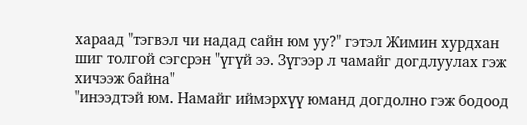хараад "тэгвэл чи надад сайн юм уу?" гэтэл Жимин хурдхан шиг толгой сэгсрэн "үгүй ээ. Зүгээр л чамайг догдлуулах гэж хичээж байна"
"инээдтэй юм. Намайг иймэрхүү юманд догдолно гэж бодоод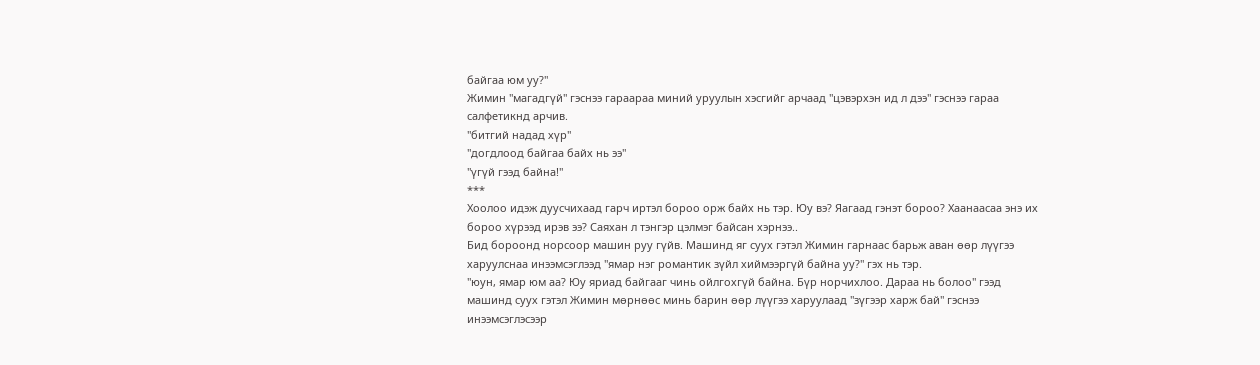байгаа юм уу?"
Жимин "магадгүй" гэснээ гараараа миний уруулын хэсгийг арчаад "цэвэрхэн ид л дээ" гэснээ гараа салфетикнд арчив.
"битгий надад хүр"
"догдлоод байгаа байх нь ээ"
"үгүй гээд байна!"
***
Хоолоо идэж дуусчихаад гарч иртэл бороо орж байх нь тэр. Юу вэ? Яагаад гэнэт бороо? Хаанаасаа энэ их бороо хүрээд ирэв ээ? Саяхан л тэнгэр цэлмэг байсан хэрнээ..
Бид бороонд норсоор машин руу гүйв. Машинд яг суух гэтэл Жимин гарнаас барьж аван өөр лүүгээ харуулснаа инээмсэглээд "ямар нэг романтик зүйл хиймээргүй байна уу?" гэх нь тэр.
"юун, ямар юм аа? Юу яриад байгааг чинь ойлгохгүй байна. Бүр норчихлоо. Дараа нь болоо" гээд машинд суух гэтэл Жимин мөрнөөс минь барин өөр лүүгээ харуулаад "зүгээр харж бай" гэснээ инээмсэглэсээр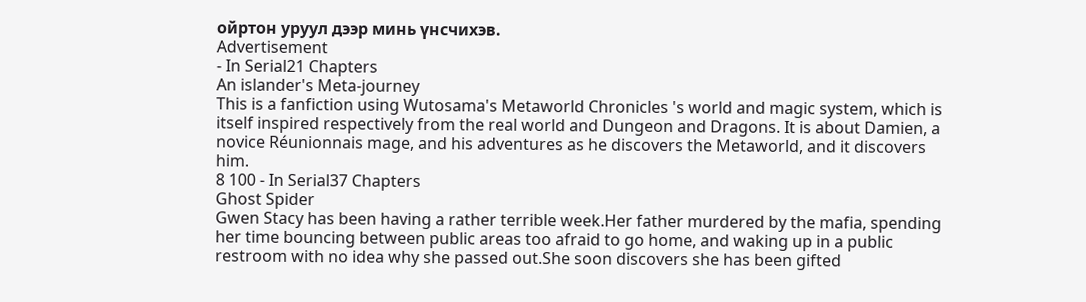ойртон уруул дээр минь үнсчихэв.
Advertisement
- In Serial21 Chapters
An islander's Meta-journey
This is a fanfiction using Wutosama's Metaworld Chronicles 's world and magic system, which is itself inspired respectively from the real world and Dungeon and Dragons. It is about Damien, a novice Réunionnais mage, and his adventures as he discovers the Metaworld, and it discovers him.
8 100 - In Serial37 Chapters
Ghost Spider
Gwen Stacy has been having a rather terrible week.Her father murdered by the mafia, spending her time bouncing between public areas too afraid to go home, and waking up in a public restroom with no idea why she passed out.She soon discovers she has been gifted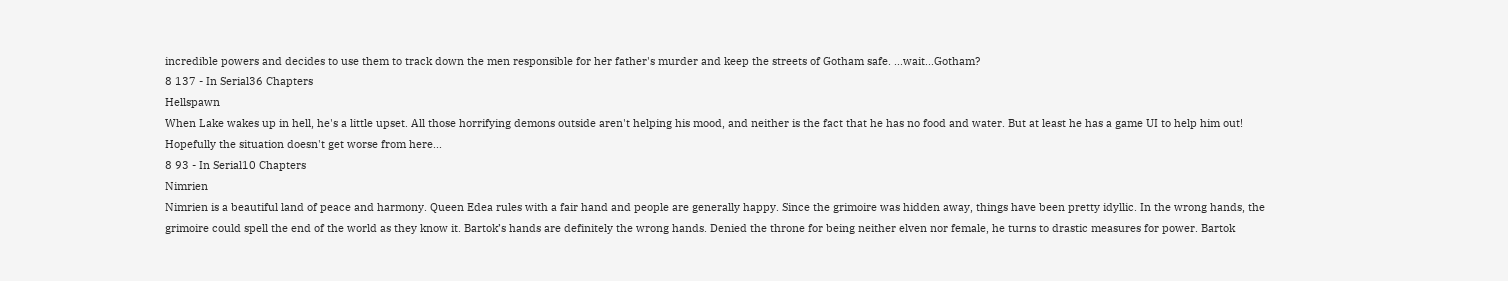incredible powers and decides to use them to track down the men responsible for her father's murder and keep the streets of Gotham safe. ...wait...Gotham?
8 137 - In Serial36 Chapters
Hellspawn
When Lake wakes up in hell, he's a little upset. All those horrifying demons outside aren't helping his mood, and neither is the fact that he has no food and water. But at least he has a game UI to help him out! Hopefully the situation doesn't get worse from here...
8 93 - In Serial10 Chapters
Nimrien
Nimrien is a beautiful land of peace and harmony. Queen Edea rules with a fair hand and people are generally happy. Since the grimoire was hidden away, things have been pretty idyllic. In the wrong hands, the grimoire could spell the end of the world as they know it. Bartok’s hands are definitely the wrong hands. Denied the throne for being neither elven nor female, he turns to drastic measures for power. Bartok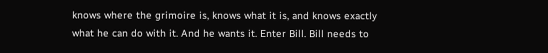knows where the grimoire is, knows what it is, and knows exactly what he can do with it. And he wants it. Enter Bill. Bill needs to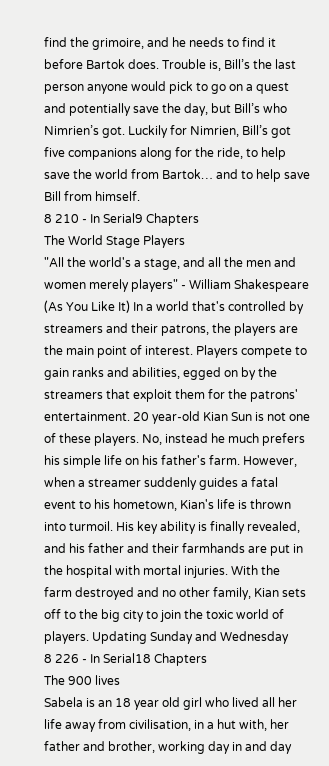find the grimoire, and he needs to find it before Bartok does. Trouble is, Bill’s the last person anyone would pick to go on a quest and potentially save the day, but Bill’s who Nimrien’s got. Luckily for Nimrien, Bill’s got five companions along for the ride, to help save the world from Bartok… and to help save Bill from himself.
8 210 - In Serial9 Chapters
The World Stage Players
"All the world's a stage, and all the men and women merely players" - William Shakespeare (As You Like It) In a world that's controlled by streamers and their patrons, the players are the main point of interest. Players compete to gain ranks and abilities, egged on by the streamers that exploit them for the patrons' entertainment. 20 year-old Kian Sun is not one of these players. No, instead he much prefers his simple life on his father's farm. However, when a streamer suddenly guides a fatal event to his hometown, Kian's life is thrown into turmoil. His key ability is finally revealed, and his father and their farmhands are put in the hospital with mortal injuries. With the farm destroyed and no other family, Kian sets off to the big city to join the toxic world of players. Updating Sunday and Wednesday
8 226 - In Serial18 Chapters
The 900 lives
Sabela is an 18 year old girl who lived all her life away from civilisation, in a hut with, her father and brother, working day in and day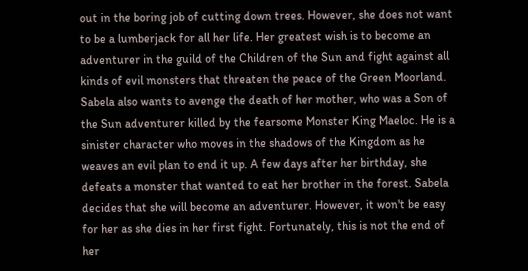out in the boring job of cutting down trees. However, she does not want to be a lumberjack for all her life. Her greatest wish is to become an adventurer in the guild of the Children of the Sun and fight against all kinds of evil monsters that threaten the peace of the Green Moorland. Sabela also wants to avenge the death of her mother, who was a Son of the Sun adventurer killed by the fearsome Monster King Maeloc. He is a sinister character who moves in the shadows of the Kingdom as he weaves an evil plan to end it up. A few days after her birthday, she defeats a monster that wanted to eat her brother in the forest. Sabela decides that she will become an adventurer. However, it won't be easy for her as she dies in her first fight. Fortunately, this is not the end of her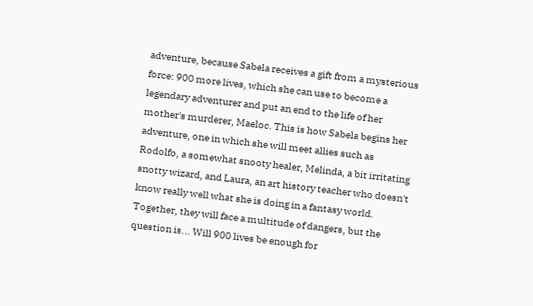adventure, because Sabela receives a gift from a mysterious force: 900 more lives, which she can use to become a legendary adventurer and put an end to the life of her mother's murderer, Maeloc. This is how Sabela begins her adventure, one in which she will meet allies such as Rodolfo, a somewhat snooty healer, Melinda, a bit irritating snotty wizard, and Laura, an art history teacher who doesn't know really well what she is doing in a fantasy world. Together, they will face a multitude of dangers, but the question is... Will 900 lives be enough for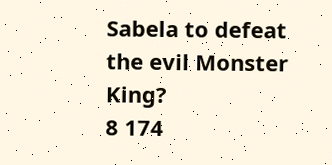Sabela to defeat the evil Monster King?
8 174